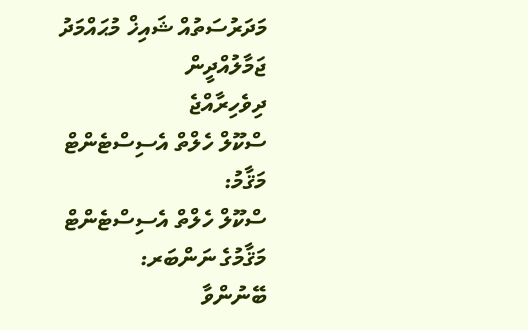މަދަރުސަތުއް ޝައިޚް މުޙައްމަދު ޖަމާލުއްދީން
ދިވެހިރާއްޖެ
ސްކޫލް ހެލްތް އެސިސްޓެންޓް
މަޤާމު:
ސްކޫލް ހެލްތް އެސިސްޓެންޓް
މަޤާމުގެ ނަންބަރ:
ބޭނުންވާ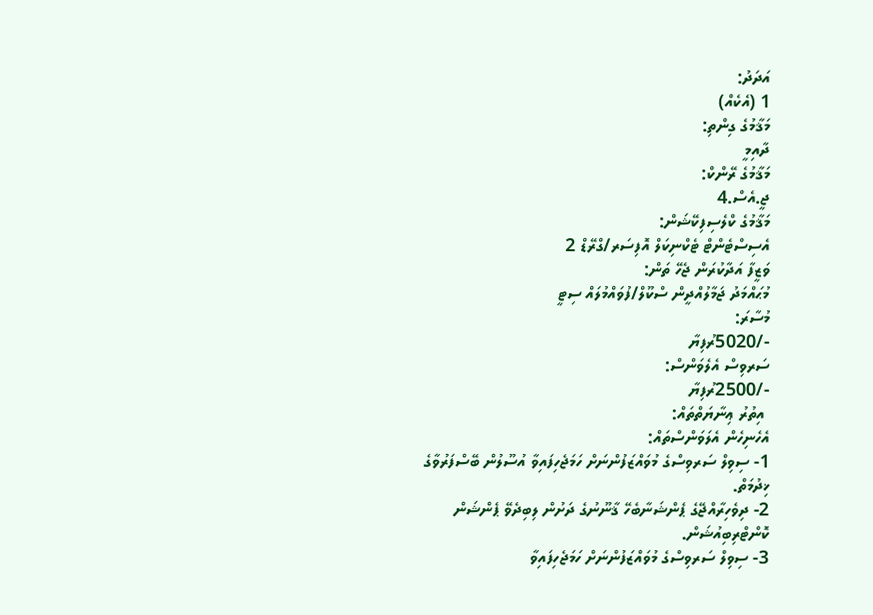އަދަދު:
1 (އެކެއް)
މަޤާމުގެ ގިންތި:
ދާއިމީ
މަޤާމުގެ ރޭންކް:
ޖީ.އެސް.4
މަޤާމުގެ ކްލެސިފިކޭޝަން:
އެސިސްޓެންޓް ޓެކްނިކަލް އޮފިސަރ/ގްރޭޑް 2
ވަޒީފާ އަދާކުރަން ޖެހޭ ތަން:
މުޙައްމަދު ޖަމާލުއްދީން ސްކޫލް/ފުވައްމުލައް ސިޓީ
މުސާރަ:
-/5020ރުފިޔާ
ސަރވިސް އެލެވަންސް:
-/2500ރުފިޔާ
 އިތުރު ޢިނާޔަތްތައް:
އެހެނިހެން އެލަވަންސްތައް:
1- ސިވިލް ސަރވިސްގެ މުވައްޒަފުންނަށް ހަމަޖެހިފައިވާ އުސޫލުން ބޭސްފަރުވާގެ ޚިދުމަތް.
2- ދިވެހިރާއްޖޭގެ ޕެންޝަނާބެހޭ ޤާނޫނުގެ ދަށުން ލިބިދެވޭ ޕެންޝަން ކޮންޓްރިބިއުޝަން.
3- ސިވިލް ސަރވިސްގެ މުވައްޒަފުންނަށް ހަމަޖެހިފައިވާ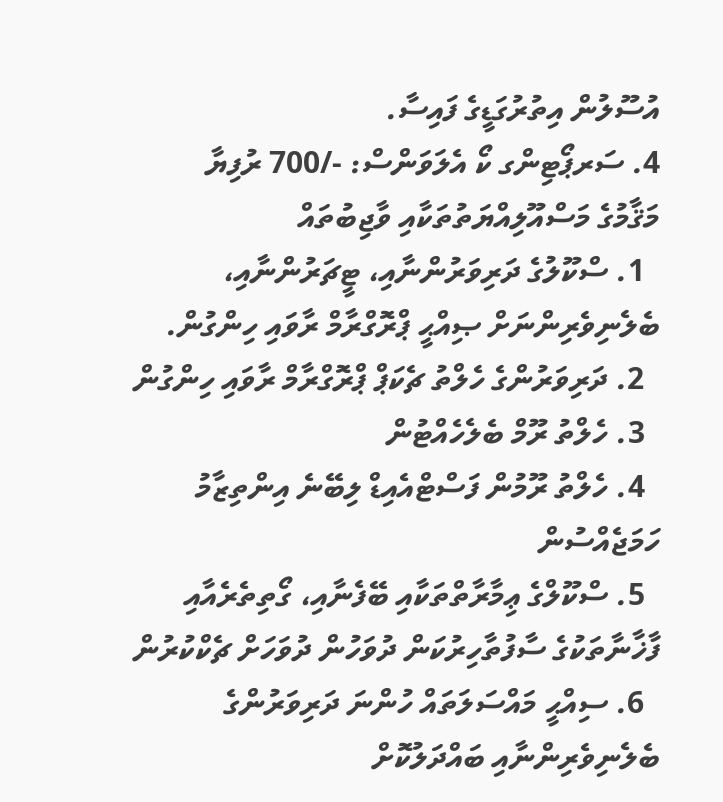އުސޫލުން އިތުރުގަޑީގެ ފައިސާ.
4. ސަރޕޯޓިންގ ކޯ އެލަވަންސް: -/700 ރުފިޔާ
މަޤާމުގެ މަސްއޫލިއްޔަތުތަކާއި ވާޖިބުތައް
  1. ސްކޫލުގެ ދަރިވަރުންނާއި، ޓީޗަރުންނާއި، ބެލެނިވެރިންނަށް ޞިއްޙީ ޕްރޮގްރާމް ރާވައި ހިންގުން.
  2. ދަރިވަރުންގެ ހެލްތު ޗެކަޕް ޕްރޮގްރާމް ރާވައި ހިންގުން
  3. ހެލްތު ރޫމް ބެލެހެއްޓުން
  4. ހެލްތު ރޫމުން ފަސްޓްއެއިޑް ލިބޭނެ އިންތިޒާމު ހަމަޖެއްސުން
  5. ސްކޫލްގެ ޢިމާރާތްތަކާއި ބޭފެނާއި، ގޯތިތެރެއާއި ފާޚާނާތަކުގެ ސާފުތާހިރުކަން ދުވަހުން ދުވަހަށް ޗެކްކުރުން
  6. ސިއްޙީ މައްސަލަތައް ހުންނަ ދަރިވަރުންގެ ބެލެނިވެރިންނާއި ބައްދަލުކޮށް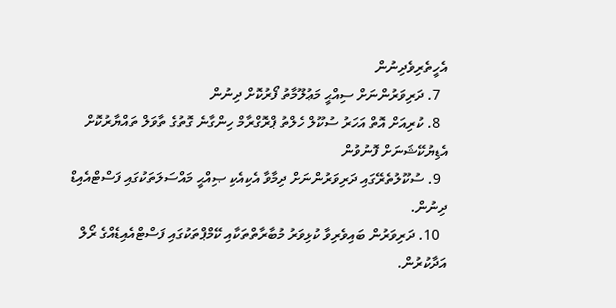އެހީތެރިވެދިނުން
  7. ދަރިވަރުންނަށް ސިއްޙީ މަޢުލޫމާތު ފޯރުކޮށް ދިނުން
  8. ކުރިއަށް އޮތް އަހަރު ސުކޫލް ހެލްތު ޕްރޮގްރާމް ހިންގާނެ ގޮތުގެ ތާވަލް ތައްޔާރުކޮށް އެޑިޔުކޭޝަނަށް ފޮނުވުން
  9. ސުކޫލުތެރޭގައި ދަރިވަރުންނަށް ދިމާވާ އެކިއެކި ޞިއްޙީ މައްސަލަތަކުގައި ފަސްޓްއެއިޑް ދިނުން.
  10. ދަރިވަރުން ބައިވެރިވާ ކުޅިވަރު މުބާރާތްތަކާއި ކޭމްޕްތަކުގައި ފަސްޓްއެއިޑެއްގެ ރޯލް އަދާކުރުން.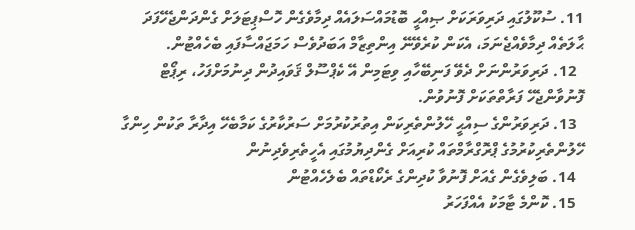11. ސުކޫލުގައި ދަރިވަރަކަށް ޞިއްޙީ ބޮޑުމައްސަލައެއް ދިމާވެގެން ހޮސްޕިޓަލަށް ގެންދަންޖެހޭފަދަ ޙާލަތެއް ދިމާވެއްޖެނަމަ، އެކަން ކުރެވޭނޭ އިންތިޒާމް އަބަދުވެސް ހަމަޖައްސާފައި ބެހެއްޓުން.
  12. ދަރިވަރުންނަށް ދެވޭ ފަނިބޭހާއި ވިޓަމިން އޭ ކެޕްސޫލް ޤަވައިދުން ދިނުމަށްފަހު، ރިޕޯޓް ފޮނުވާންޖެހޭ ފަރާތްތަކަށް ފޮނުވުން.
  13. ދަރިވަރުންގެ ސިއްޙީ ހޭލުންތެރިކަން އިތުރުކުރުމަށް ސަރުކާރުގެ ކަމާބެހޭ އިދާރާ ތަކުން ހިންގާ ހޭލުންތެރިކުރުމުގެ ޕްރޮގްރާމްތައް ކުރިއަށް ގެންދިޔުމުގައި އެހީތެރިވެދިނުން
  14. ބަލިވެގެން ގެއަށް ފޮނުވާ ކުދިންގެ ރެކޯޑްތައް ބެލެހެއްޓުން
  15. ކޮންމެ ޓާމަކު އެއްފަހަރު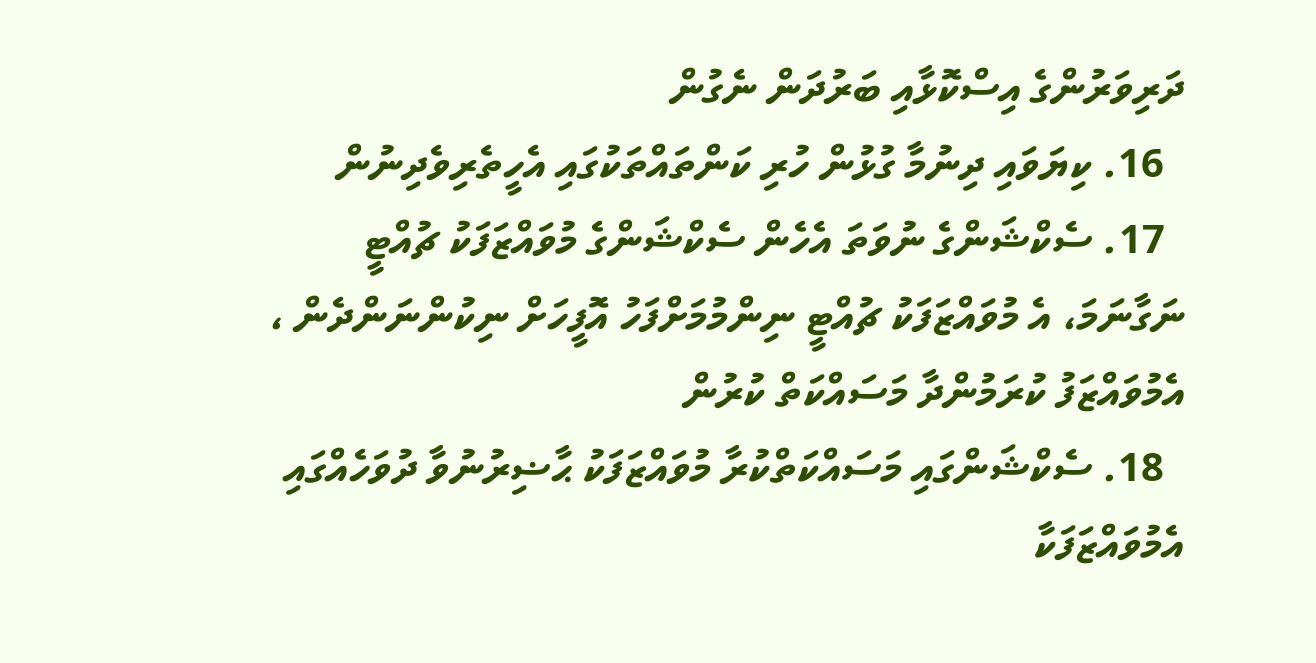ދަރިވަރުންގެ އިސްކޮޅާއި ބަރުދަން ނެގުން
  16. ކިޔަވައި ދިނުމާ ގުޅުން ހުރި ކަންތައްތަކުގައި އެހީތެރިވެދިނުން
  17. ސެކްޝަންގެ ނުވަތަ އެހެން ސެކްޝަންގެ މުވައްޒަފަކު ޗުއްޓީ ނަގާނަމަ، އެ މުވައްޒަފަކު ޗުއްޓީ ނިންމުމަށްފަހު އޮފީހަށް ނިކުންނަންދެން ، އެމުވައްޒަފު ކުރަމުންދާ މަސައްކަތް ކުރުން
  18. ސެކްޝަންގައި މަސައްކަތްކުރާ މުވައްޒަފަކު ޙާޟިރުނުވާ ދުވަހެއްގައި އެމުވައްޒަފަކާ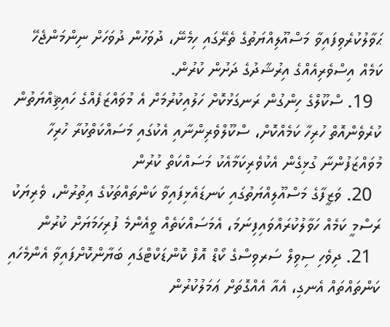ޙަވާލުކުރެވިފައިވާ މަސްއޫލިއްޔަތުގެ ތެރޭގައި ހިމެނޭ، ދުވަހުން ދުވަހަށް ނިންމަންޖެހޭ ކަމެއް އިސްވެރިއެއްގެ އިރުޝާދުގެ ދަށުން ކުރުން.
  19. ސްކޫލްގެ ހިންގުން ރަނގަޅުކޮށް ހަލުއިކުރުމަށް އެ މުވައްޒަފެއްގެ ހައިޘިއްޔަތުން ކުރެވެންއޮތް ހުރިހާ ކަމެއްކޮށް، ސްކޫލްވެރިންނާއި އެކުގައި މަސައްކަތްކުރާ ހުރިހާ މުވައްޒަފުންނާ ގުޅިގެން އެކުވެރިކަމާއެކު މަސައްކަތް ކުރުން
  20. ވަޒީފާގެ މަސްއޫލިއްޔަތުގައި ކަނޑައެޅިފައިވާ ކަންތައްތަކުގެ އިތުރުން، ވެރިޔަކު ރަސްމީ ކަމެއް ހަވާލުކުރައްވައިފިނަމަ، އެމަސައްކަތެއް ވީއެންމެ ފުރިހަމަޔަށް ކުރުން
  21. ދިވެހި ސިވިލް ސަރވިސްގެ ކޯޑް އޮފް ކޮންޑަކްޓްގައި ބަޔާންކޮށްފައިވާ އެންމެހައި ކަންތައްތައް އެނގި، އެއާ އެއްގޮތަށް ޢަމަލުކުރުން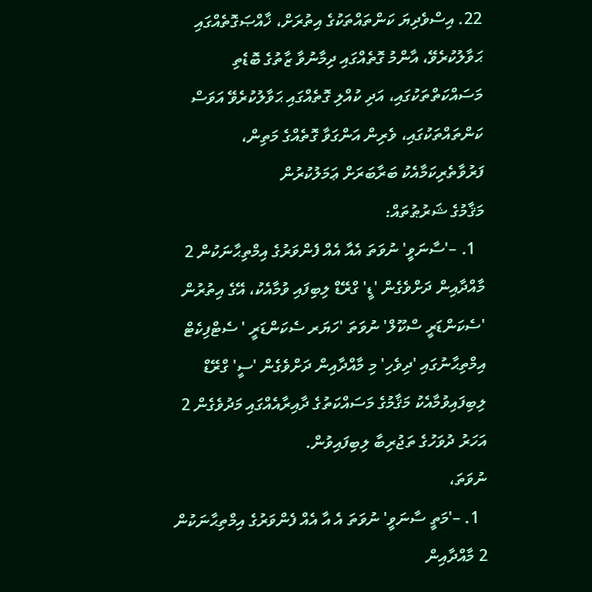22. އިސްވެދިޔަ ކަންތައްތަކުގެ އިތުރަށް، ޚާއްޞަގޮތެއްގައި ޙަވާލުކުރެވޭ، އާންމު ގޮތެއްގައި ދިމާނުވާ ޒާތުގެ ބޮޑެތި މަސައްކަތްތަކުގައި، އަދި ކުއްލި ގޮތެއްގައި ޙަވާލުކުރެވޭ އަވަސް ކަންތައްތަކުގައި، ވެރިން އަންގަވާ ގޮތެއްގެ މަތިން، ފަރުވާތެރިކަމާއެކު ބަރާބަރަށް ޢަމަލުކުރުން
މަޤާމުގެ ޝަރުޠުތައް:
  1. –'ސާނަވީ' ނުވަތަ އެއާ އެއް ފެންވަރުގެ އިމްތިޙާނަކުން 2 މާއްދާއިން ދަށްވެގެން 'ޑީ' ގްރޭޑް ލިބިފައި ވުމާއެކު، އޭގެ އިތުރުން 'ސެކަންޑަރީ ސްކޫލް' ނުވަތަ 'ހަޔަރ ސެކަންޑަރީ ' ސެޓްފިކެޓް އިމްތިޙާނުގައި 'ދިވެހި' މި މާއްދާއިން ދަށްވެގެން 'ސީ' ގްރޭޑް ލިބިފައިވުމާއެކު މަޤާމުގެ މަސައްކަތުގެ ދާއިރާއެއްގައި މަދުވެގެން 2 އަހަރު ދުވަހުގެ ތަޖުރިބާ ލިބިފައިވުން.
ނުވަތަ،
  1. –'މަތީ ސާނަވީ' ނުވަތަ އެ އާ އެއް ފެންވަރުގެ އިމްތިޙާނަކުން 2 މާއްދާއިން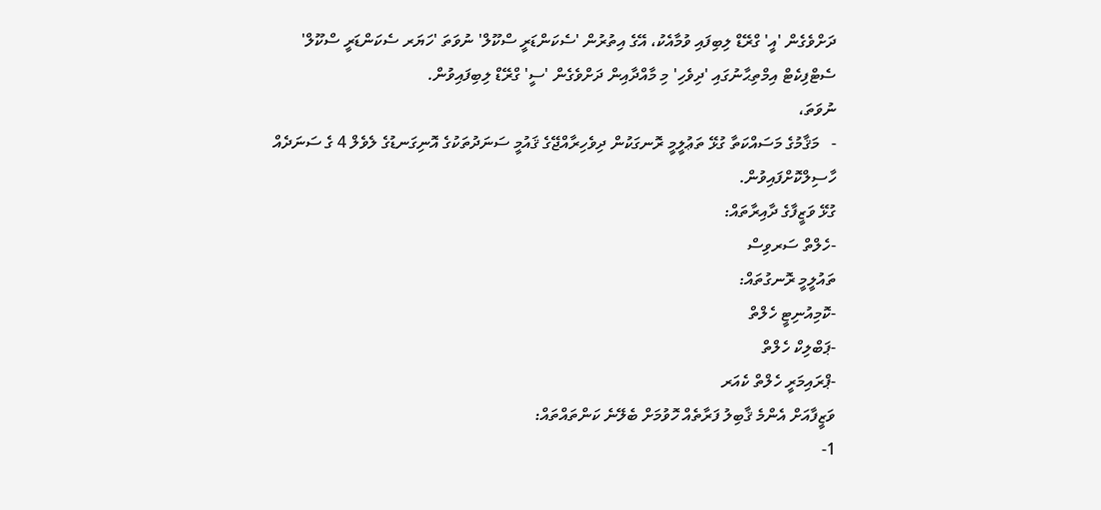ދަށްވެގެން 'އީ' ގްރޭޑް ލިބިފައި ވުމާއެކު، އޭގެ އިތުރުން 'ސެކަންޑަރީ ސްކޫލް' ނުވަތަ 'ހަޔަރ ސެކަންޑަރީ ސްކޫލް'  ސެޓްފިކެޓް އިމްތިޙާނުގައި 'ދިވެހި' މި މާއްދާއިން ދަށްވެގެން 'ސީ' ގްރޭޑް ލިބިފައިވުން.
ނުވަތަ،
-   މަޤާމުގެ މަސައްކަތާ ގުޅޭ ތަޢުލީމީ ރޮނގަކުން ދިވެހިރާއްޖޭގެ ޤައުމީ ސަނަދުތަކުގެ އޮނިގަނޑުގެ ލެވެލް 4 ގެ ސަނަދެއް ހާސިލްކޮށްފައިވުން.
ގުޅޭ ވަޒީފާގެ ދާއިރާތައް:
-ހެލްތް ސަރވިސް
ތައުލީމީ ރޮނގުތައް:
-ކޮމިއުނިޓީ ހެލްތް
-ޕަބްލިކް ހެލްތް
-ޕްރައިމަރީ ހެލްތް ކެއަރ
ވަޒީފާއަށް އެންމެ ޤާބިލު ފަރާތެއް ހޮވުމަށް ބެލޭނެ ކަންތައްތައް:
1-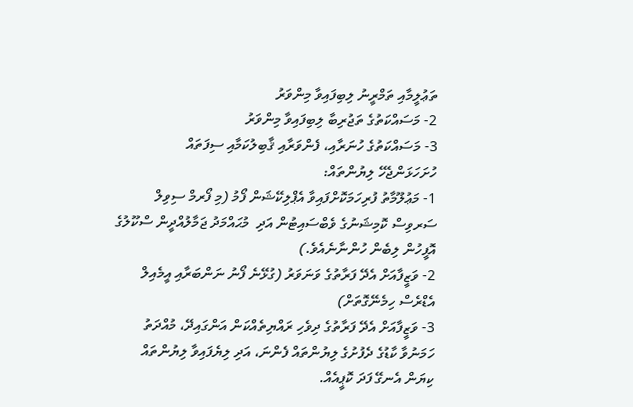ތަޢުލީމާއި ތަމްރީނު ލިބިފައިވާ މިންވަރު
2- މަސައްކަތުގެ ތަޖުރިބާ ލިބިފައިވާ މިންވަރު
3- މަސައްކަތުގެ ހުނަރާއި، ފެންވަރާއި ޤާބިލުކަމާއި ސިފަތައް
ހުށަހަޅަންޖެހޭ ލިޔުންތައް:
1- މަޢުލޫމާތު ފުރިހަމަކޮށްފައިވާ އެޕްލިކޭޝަން ފޯމު (މި ފޯރމް ސިވިލް ސަރވިސް ކޮމިޝަނުގެ ވެބްސައިޓުން އަދި  މުޙައްމަދު ޖަމާލުއްދީން ސްކޫލުގެ އޮފީހުން ލިބެން ހުންނާނެއެވެ.)
2- ވަޒީފާއަށް އެދޭ ފަރާތުގެ ވަނަވަރު (ގުޅޭނެ ފޯނު ނަންބަރާއި އީމެއިލް އެޑްރެސް ހިމެނޭގޮތަށް)
3- ވަޒީފާއަށް އެދޭ ފަރާތުގެ ދިވެހި ރައްޔިތެއްކަން އަންގައިދޭ، މުއްދަތު ހަމަނުވާ ކާޑުގެ ދެފުށުގެ ލިޔުންތައް ފެންނަ، އަދި ލިޔެފައިވާ ލިޔުންތައް ކިޔަން އެނގޭ ފަދަ ކޮޕީއެއް.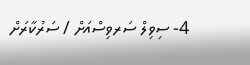4- ސިވިލް ސަރވިސްއަށް / ސަރުކާރަށް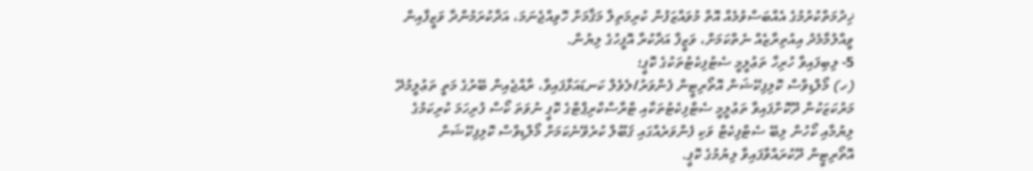ޚިދުމަތްކުރުމުގެ އެއްބަސްވުމެއް އޮތް މުވައްޒަފުން ކުރިމަތިލާ މަޤާމަށް ހޮވިއްޖެނަމަ، އަދާކުރަމުންދާ ވަޒީފާއިން ވީއްލުމާމެދު އިއުތިރާޒެއް ނެތްކަމަށް، ވަޒީފާ އަދާކުރާ އޮފީހުގެ ލިޔުން.
5- ލިބިފައިވާ ހުރިހާ ތަޢުލީމީ ސެޓުފިކެޓުތަކުގެ ކޮޕީ؛
(ހ) މޯލްޑިވްސް ކޮލިފިކޭޝަން އޮތޯރިޓީން ފެންވަރު/ލެވެލް ކަނޑައަޅާފައިވާ، ރާއްޖެއިން ބޭރުގެ މަތީ ތަޢުލީމުދޭ މަރުކަޒަކުން ދޫކޮށްފައިވާ ތަޢުލީމީ ސެޓްފިކެޓުތަކާއި ޓްރާސްކްރިޕްޓްގެ ކޮޕީ ނުވަތަ ކޯސް ފުރިހަމަ ކުރިކަމުގެ ލިޔުމާއި ކޯހުން ލިބޭ ސެޓްފިކެޓް ވަކި ފެންވަރެއްގައި ޤަބޫލް ކުރެވޭނެކަމަށް މޯލްޑިވްސް ކޮލިފިކޭޝަން އޮތޯރިޓީން ދޫކުރައްވާފައިވާ ލިޔުމުގެ ކޮޕީ.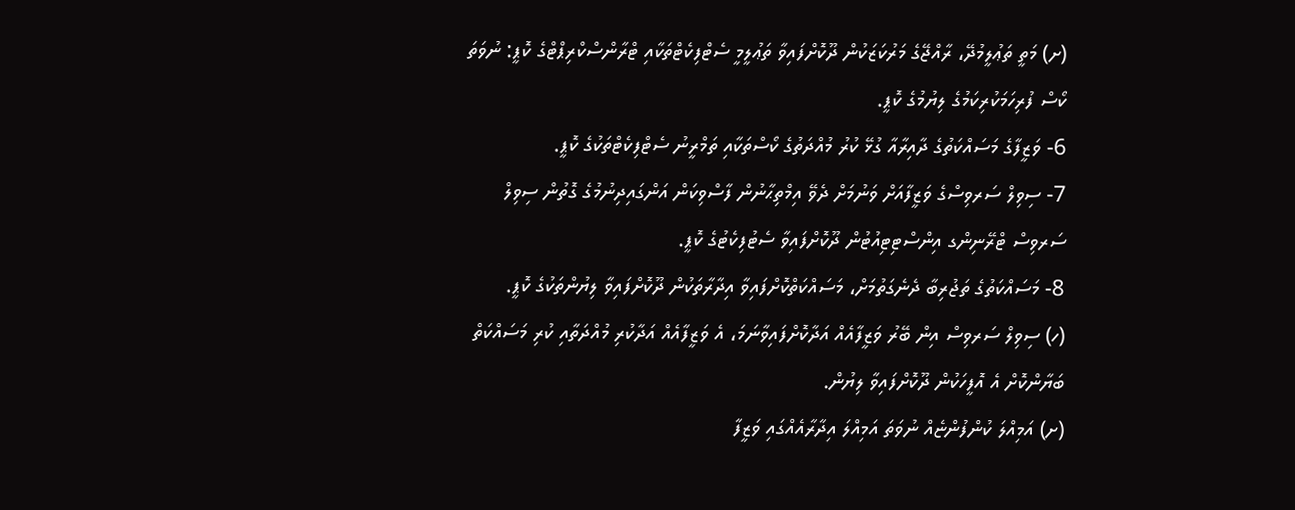(ށ) މަތީ ތަޢުލީމުދޭ، ރާއްޖޭގެ މަރުކަޒަކުން ދޫކޮށްފައިވާ ތަޢުލީމީ ސެޓްފިކެޓްތަކާއި ޓްރާންސްކްރިޕްޓްގެ ކޮޕީ: ނުވަތަ ކޯސް ފުރިހަމަކުރިކަމުގެ ލިޔުމުގެ ކޮޕީ.
6- ވަޒީފާގެ މަސައްކަތުގެ ދާއިރާއާ ގުޅޭ ކުރު މުއްދަތުގެ ކޯސްތަކާއި ތަމްރީނު ސެޓްފިކެޓްތަކުގެ ކޮޕީ.
7- ސިވިލް ސަރވިސްގެ ވަޒީފާއަށް ވަނުމަށް ދެވޭ އިމްތިޙާނުން ފާސްވިކަން އަންގައިދިނުމުގެ ގޮތުން ސިވިލް ސަރވިސް ޓްރޭނިންގ އިންސްޓިޓިއުޓުން ދޫކޮށްފައިވާ ސެޓުފިކެޓުގެ ކޮޕީ.
8- މަސައްކަތުގެ ތަޖުރިބާ ދެނެގަތުމަށް، މަސައްކަތްކޮށްފައިވާ އިދާރާތަކުން ދޫކޮށްފައިވާ ލިޔުންތަކުގެ ކޮޕީ.
(ހ) ސިވިލް ސަރވިސް އިން ބޭރު ވަޒީފާއެއް އަދާކޮށްފައިވާނަމަ، އެ ވަޒީފާއެއް އަދާކުރި މުއްދަތާއި ކުރި މަސައްކަތް ބަޔާންކޮށް އެ އޮފީހަކުން ދޫކޮށްފައިވާ ލިޔުން.
(ށ) އަމިއްލަ ކުންފުންޏެއް ނުވަތަ އަމިއްލަ އިދާރާއެއްގައި ވަޒީފާ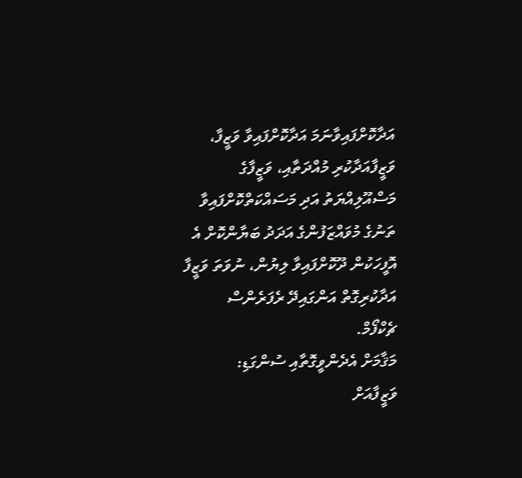އަދާކޮށްފައިވާނަމަ އަދާކޮށްފައިވާ ވަޒީފާ، ވަޒީފާއަދާކުރި މުއްދަތާއި، ވަޒީފާގެ މަސްއޫލިއްޔަތު އަދި މަސައްކަތްކޮށްފައިވާ ތަނުގެ މުވައްޒަފުންގެ އަދަދު ބަޔާންކޮށް އެ އޮފީހަކުން ދޫކޮށްފައިވާ ލިޔުން، ނުވަތަ ވަޒީފާ އަދާކުރިގޮތް އަންގައިދޭ ރެފަރެންސް ޗެކްފޯމް.
މަޤާމަށް އެދެންވީގޮތާއި ސުންގަޑި:
ވަޒީފާއަށް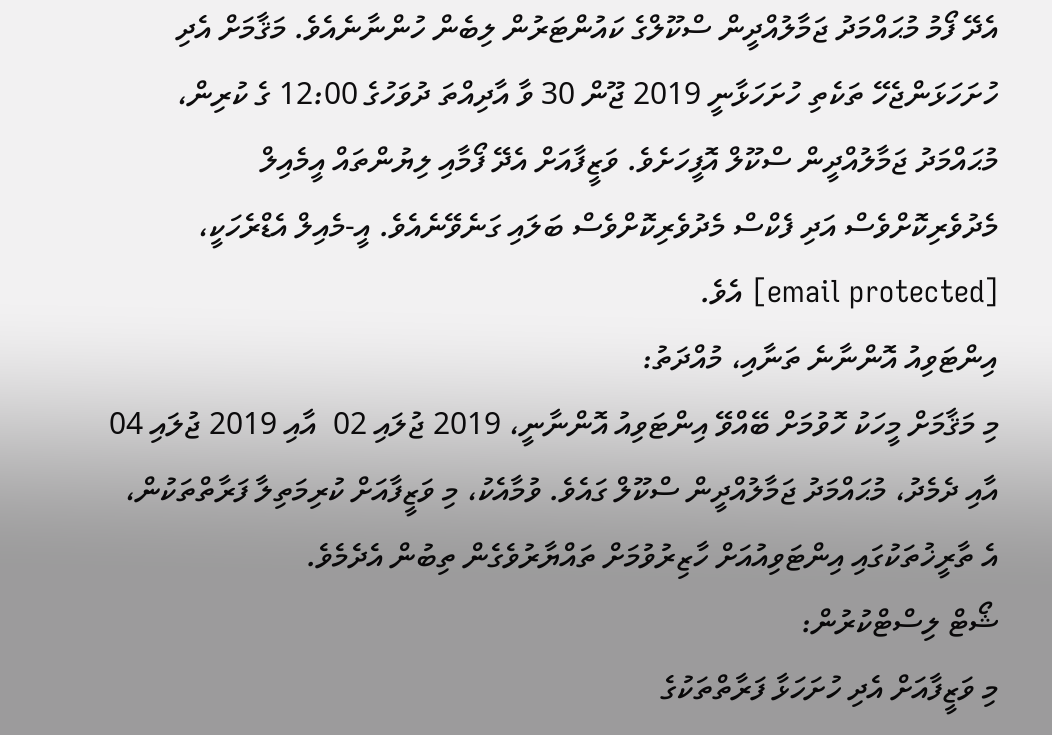އެދޭ ފޯމު މުޙައްމަދު ޖަމާލުއްދީން ސްކޫލްގެ ކައުންޓަރުން ލިބެން ހުންނާނެއެވެ. މަޤާމަށް އެދި ހުށަހަޅަންޖެހޭ ތަކެތި ހުށަހަޅާނީ 2019 ޖޫން 30 ވާ އާދިއްތަ ދުވަހުގެ 12:00 ގެ ކުރިން، މުޙައްމަދު ޖަމާލުއްދީން ސްކޫލް އޮފީހަށެވެ. ވަޒީފާއަށް އެދޭ ފޯމާއި ލިޔުންތައް އީމެއިލް މެދުވެރިކޮށްވެސް އަދި ފެކްސް މެދުވެރިކޮށްވެސް ބަލައި ގަނެވޭނެއެވެ. އީ-މެއިލް އެޑްރެހަކީ، [email protected] އެވެ.
އިންޓަވިއު އޮންނާނެ ތަނާއި، މުއްދަތު:
މި މަޤާމަށް މީހަކު ހޮވުމަށް ބޭއްވޭ އިންޓަވިއު އޮންނާނީ، 2019 ޖުލައި 02  އާއި 2019 ޖުލައި 04 އާއި ދެމެދު، މުޙައްމަދު ޖަމާލުއްދީން ސްކޫލް ގައެވެ. ވުމާއެކު، މި ވަޒީފާއަށް ކުރިމަތިލާ ފަރާތްތަކުން، އެ ތާރީޚުތަކުގައި އިންޓަވިއުއަށް ހާޒިރުވުމަށް ތައްޔާރުވެގެން ތިބުން އެދެމެވެ.
ޝޯޓް ލިސްޓްކުރުން:
މި ވަޒީފާއަށް އެދި ހުށަހަޅާ ފަރާތްތަކުގެ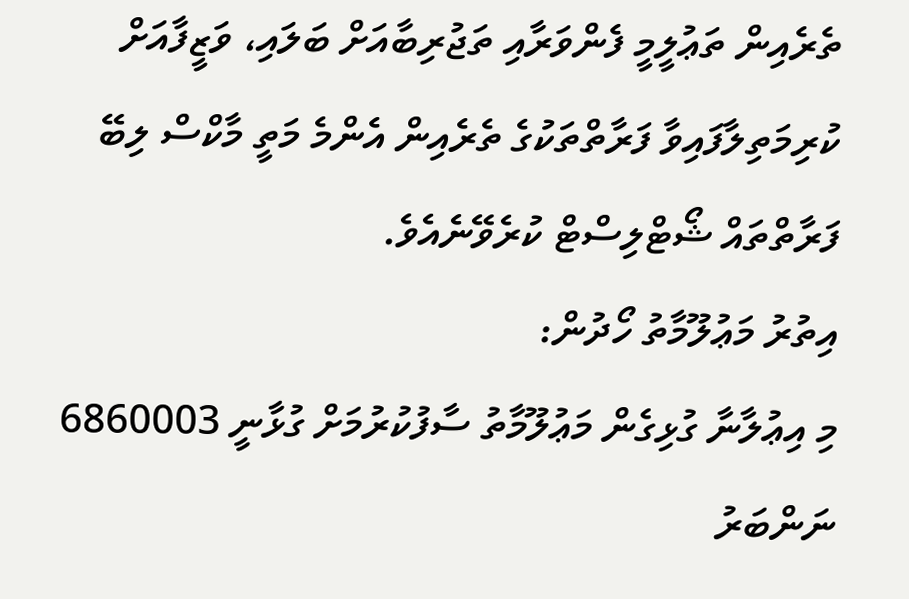ތެރެއިން ތަޢުލީމީ ފެންވަރާއި ތަޖުރިބާއަށް ބަލައި، ވަޒީފާއަށް ކުރިމަތިލާފައިވާ ފަރާތްތަކުގެ ތެރެއިން އެންމެ މަތީ މާކްސް ލިބޭ ފަރާތްތައް ޝޯޓްލިސްޓް ކުރެވޭނެއެވެ.
އިތުރު މަޢުލޫމާތު ހޯދުން:
މި އިޢުލާނާ ގުޅިގެން މަޢުލޫމާތު ސާފުކުރުމަށް ގުޅާނީ 6860003 ނަންބަރު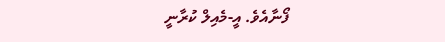ފޯނާއެވެ. އީ-މެއިލް ކުރާނީ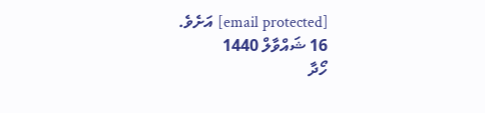[email protected] އަށެވެ.
16 ޝައްވާލް 1440
ހޯދާ